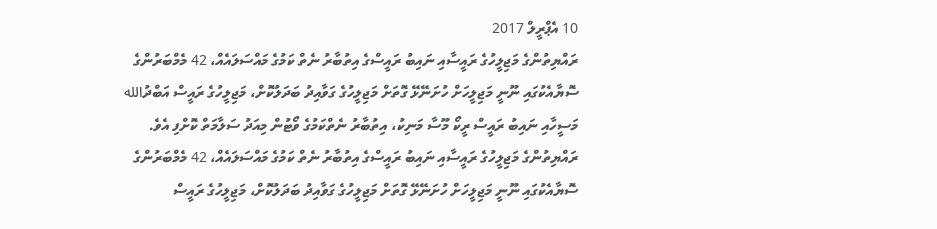10 އެޕްރީލް 2017
ރައްޔިތުންގެ މަޖިލީހުގެ ރައީސާއި ނައިބު ރައީސްގެ އިތުބާރު ނެތް ކަމުގެ މައްސަލައެއް، 42 މެމްބަރުންގެ ސޮޔާއެކުގައި ނޫނީ މަޖިލީހަށް ހުށަނޭޅޭ ގޮތަށް މަޖިލީހުގެ ގަވާއިދު ބަދަލުކޮށް، މަޖިލީހުގެ ރައީސް އަބްދުالله މަސީހާއި ނައިބު ރައީސް ރީކޯ މޫސާ މަނިކު، އިތުބާރު ނެތްކަމުގެ ވޯޓުން މިއަދު ސަލާމަތް ކޮށްފި އެވެ.
ރައްޔިތުންގެ މަޖިލީހުގެ ރައީސާއި ނައިބު ރައީސްގެ އިތުބާރު ނެތް ކަމުގެ މައްސަލައެއް، 42 މެމްބަރުންގެ ސޮޔާއެކުގައި ނޫނީ މަޖިލީހަށް ހުށަނޭޅޭ ގޮތަށް މަޖިލީހުގެ ގަވާއިދު ބަދަލުކޮށް، މަޖިލީހުގެ ރައީސް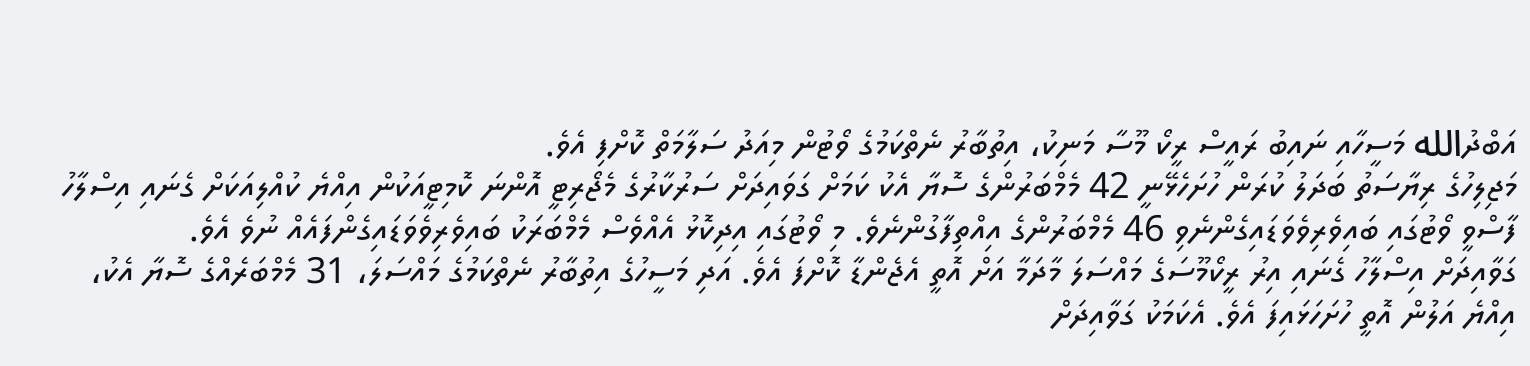އަބްދުالله މަސީހާއި ނައިބު ރައީސް ރީކޯ މޫސާ މަނިކު، އިތުބާރު ނެތްކަމުގެ ވޯޓުން މިއަދު ސަލާމަތް ކޮށްފި އެވެ.
މަޖިލިހުގެ ރިޔާސަތު ބަދަލު ކުރަން ހުށަހެޅޭނީ 42 މެމްބަރުންގެ ސޮޔާ އެކު ކަމަށް ގަވައިދަށް ސަރުކާރުގެ މެޖޯރިޓީ އޮންނަ ކޮމިޓީއަކުން އިއްޔެ ކުއްލިއަކަށް ގެނައި އިސްލާހު ފާސްވީ ވޯޓުގައި ބައިވެރިވެވަޑައިގެންނެވި 46 މެމްބަރުންގެ އިއްތިފާގުންނެވެ. މި ވޯޓުގައި އިދިކޮޅު އެއްވެސް މެމްބަރަކު ބައިވެރިވެވަޑައިގެންފައެއް ނުވެ އެވެ.
ގަވާއިދަށް އިސްލާހު ގެނައި އިރު ރީކޯމޫސަގެ މައްސަލަ މާދަމާ އަށް އޮތީ އެޖެންޑާ ކޮށްފަ އެވެ. އަދި މަސީހުގެ އިތުބާރު ނެތްކަމުގެ މައްސަލަ، 31 މެމްބަރެއްގެ ސޮޔާ އެކު، އިއްޔެ އަލުން އޮތީ ހުށަހަޅައިފަ އެވެ. އެކަމަކު ގަވާއިދަށް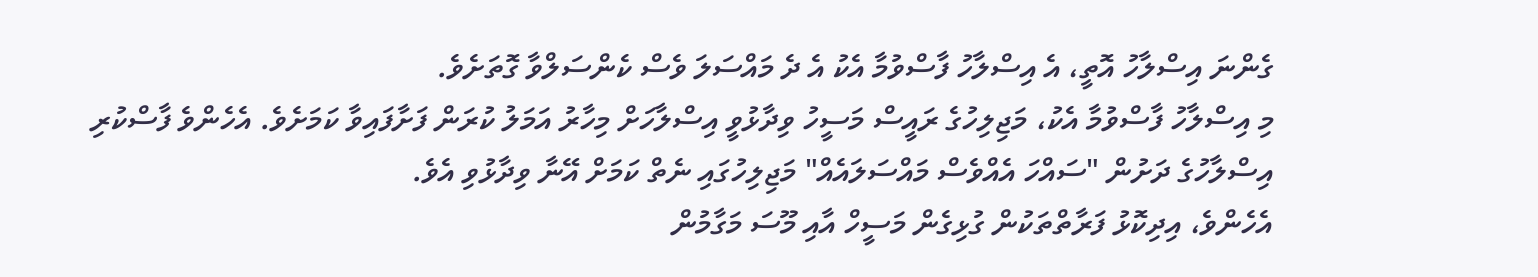ގެންނަ އިސްލާހު އޮތީ، އެ އިސްލާހު ފާސްވުމާ އެކު އެ ދެ މައްސަލަ ވެސް ކެންސަލްވާ ގޮތަށެވެ.
މި އިސްލާހު ފާސްވުމާ އެކު، މަޖިލިހުގެ ރައީސް މަސީހު ވިދާޅުވީ އިސްލާހަށް މިހާރު އަމަލު ކުރަން ފަށާފައިވާ ކަމަށެވެ. އެހެންވެ ފާސްކުރި އިސްލާހުގެ ދަށުން "ސައްހަ އެއްވެސް މައްސަލައެއް" މަޖިލިހުގައި ނެތް ކަމަށް އޭނާ ވިދާޅުވި އެވެ.
އެހެންވެ، އިދިކޮޅު ފަރާތްތަކުން ގުޅިގެން މަސީހް އާއި މޫސަ މަގާމުން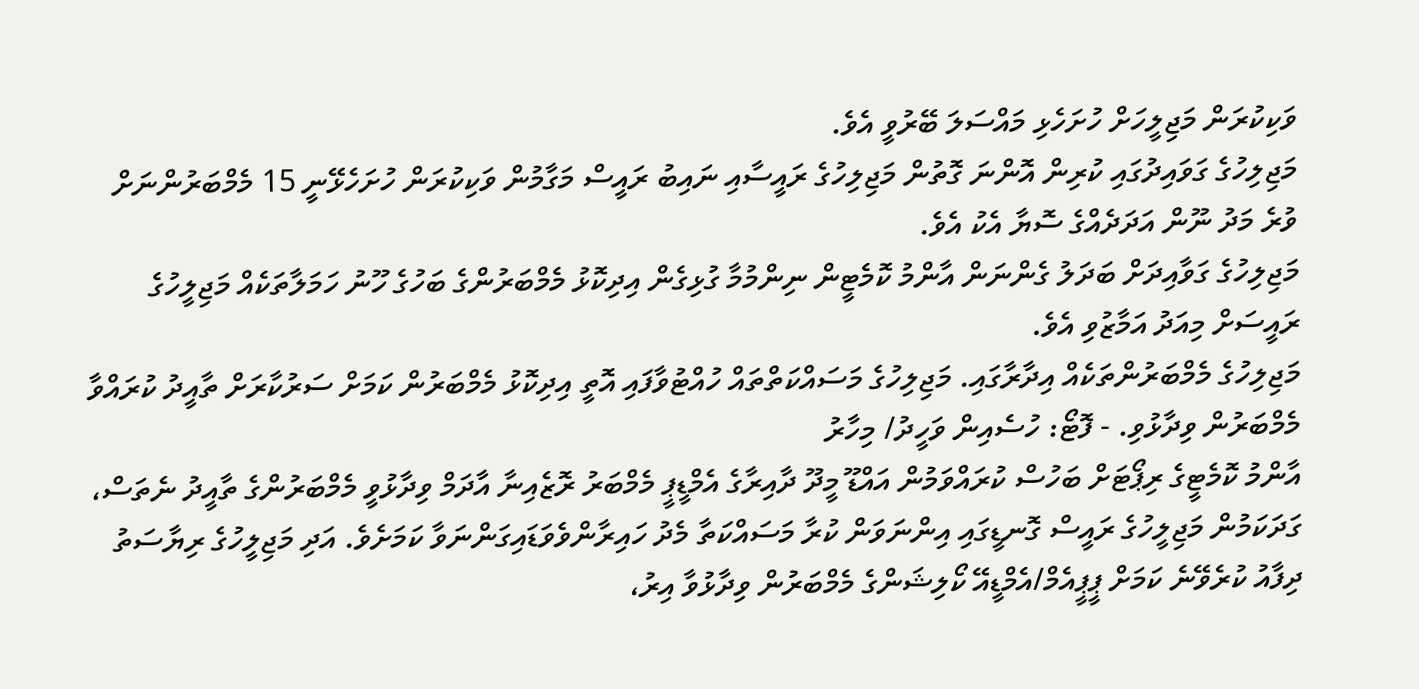ވަކިކުރަން މަޖިލީހަށް ހުށަހެޅި މައްސަލަ ބޭރުވީ އެވެ.
މަޖިލިހުގެ ގަވައިދުގައި ކުރިން އޮންނަ ގޮތުން މަޖިލިހުގެ ރައީސާއި ނައިބު ރައީސް މަގާމުން ވަކިކުރަން ހުށަހެޅޭނީ 15 މެމްބަރުންނަށް ވުރެ މަދު ނޫން އަދަދެއްގެ ސޮޔާ އެކު އެވެ.
މަޖިލިހުގެ ގަވާއިދަށް ބަދަލު ގެންނަން އާންމު ކޮމެޓީން ނިންމުމާ ގުޅިގެން އިދިކޮޅު މެމްބަރުންގެ ބަހުގެ ހޫނު ހަމަލާތަކެއް މަޖިލީހުގެ ރައީސަށް މިއަދު އަމާޒުވި އެވެ.
މަޖިލިހުގެ މެމްބަރުންތަކެއް އިދާރާގައި. މަޖިލިހުގެ މަސައްކަތްތައް ހުއްޓުވާފައި އޮތީ އިދިކޮޅު މެމްބަރުން ކަމަށް ސަރުކާރަށް ތާއީދު ކުރައްވާ މެމްބަރުން ވިދާޅުވި. - ފޮޓޯ: ހުސެއިން ވަހީދު/ މިހާރު
އާންމު ކޮމެޓީގެ ރިޕޯޓަށް ބަހުސް ކުރައްވަމުން އައްޑޫ މީދޫ ދާއިރާގެ އެމްޑީޕީ މެމްބަރު ރޮޒެއިނާ އާދަމް ވިދާޅުވީ މެމްބަރުންގެ ތާއީދު ނެތަސް، ގަދަކަމުން މަޖިލީހުގެ ރައީސް ގޮނޑީގައި އިންނަވަން ކުރާ މަސައްކަތާ މެދު ހައިރާންވެވަޑައިގަންނަވާ ކަމަށެވެ. އަދި މަޖިލީހުގެ ރިޔާސަތު ދިފާއު ކުރެވޭނެ ކަމަށް ޕީޕީއެމް/އެމްޑީއޭ ކޯލިޝަންގެ މެމްބަރުން ވިދާޅުވާ އިރު،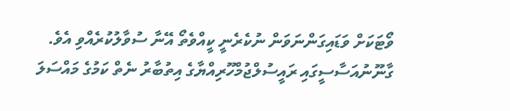ވޯޓަކަށް ވަޑައިގަންނަވަން ނުކެރެނީ ކީއްވެތޯ އޭނާ ސުވާލުކުރެއްވި އެވެ.
ގާނޫނުއަސާސީގައި ރައީސުލްޖުމްހޫރިއްޔާގެ އިތުބާރު ނެތް ކަމުގެ މައްސަލަ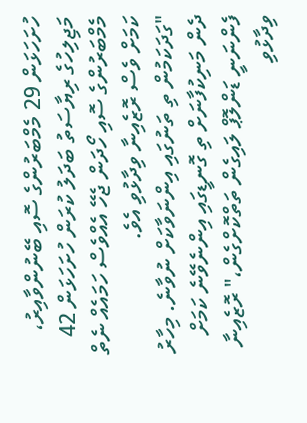ހުށަހަޅަން 29 މެމްބަރުންގެ ސޮއި ބޭނުންވާއިރު، މަޖިލިހުގެ ރިޔާސަތު ބަދަލު ކުރަން ހުށަހަޅަން 42 މެމްބަރުންގެ ސޮއި ހޯދަން ޖެހޭ އެއްވެސް ހަމައެއް ނެތް ކަމަށް ވެސް ރޮޒެއިނާ ވިދާޅުވި އެވެ.
"ގަދަކަމުން ތި ތަނުގައި އިންނަވާކަށް ނުވާނެ. މިހާރު ދެން މަނިކުފާނަށް ތި ގޮނޑީގައި އިންނެވޭނެ ކަމަށް ފެންނަނީ ޑަންލޮޕް ލައިގެން ތަތްކޮށްގެން،" ރޮޒެއިނާ ވިދާޅުވި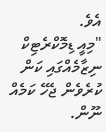އެވެ.
"މިއީ ޑިމޮކްރެޓިކް ނިޒާމެއްގައި ކަން ކުރެވެން ޖެހޭ ކަމެއް ނޫން.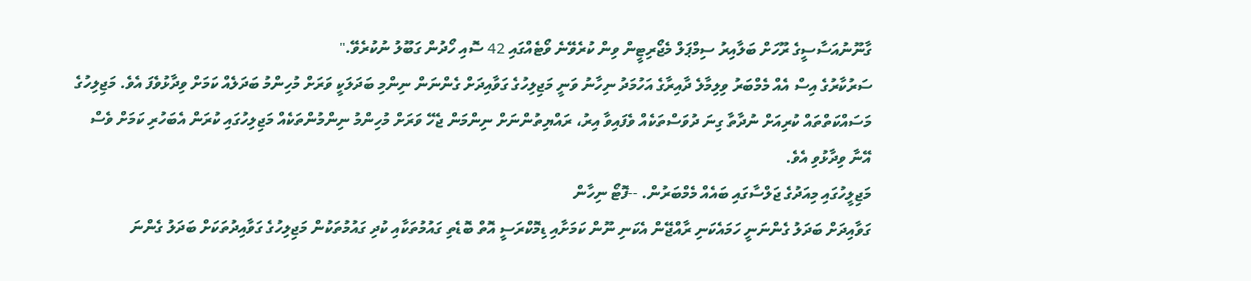ގާނޫނުއަސާސީގެ ރޫހަށް ބަލާއިރު ސިމްޕަލް މެޖޯރިޓީން ވިން ކުރެވޭނެ ވޯޓެއްގައި 42 ސޮއި ހޯދުން ގަބޫލު ނުކުރެވޭ."
ސަރުކާރުގެ އިސް އެއް މެމްބަރު ވިލިމާލެ ދާއިރާގެ އަހުމަދު ނިހާނު ވަނީ މަޖިލިހުގެ ގަވާއިދަށް ގެންނަން ނިންމި ބަދަލަކީ ވަރަށް މުހިންމު ބަދަލެއް ކަމަށް ވިދާޅުވެފަ އެވެ. މަޖިލިހުގެ މަސައްކަތްތައް ކުރިއަށް ނުދާތާ ގިނަ ދުވަސްތަކެއް ވެފައިވާ އިރު، ރައްޔިތުންނަށް ނިންމަން ޖެހޭ ވަރަށް މުހިންމު ނިންމުންތަކެއް މަޖިލިހުގައި ކުރަން އެބަހުރި ކަމަށް ވެސް އޭނާ ވިދާޅުވި އެވެ.
މަޖިލީހުގައި މިއަދުގެ ޖަލްސާގައި ބައެއް މެމްބަރުން. --ފޮޓޯ ނިހާން
ގަވާއިދަށް ބަދަލު ގެންނަނީ ހަމައެކަނި ރާއްޖޭން އެކަނި ނޫން ކަމަށާއި ޑިމޮކްރަސީ އޮތް ބޮޑެތި ގައުމުތަކާއި ކުދި ގައުމުތަކުން މަޖިލިހުގެ ގަވާއިދުތަކަށް ބަދަލު ގެންނަ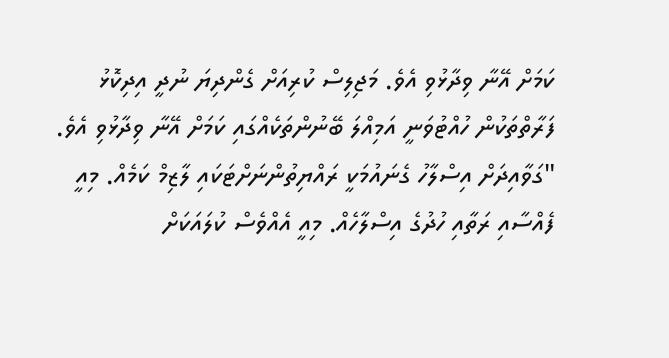ކަމަށް އޭނާ ވިދާޅުވި އެވެ. މަޖިލިސް ކުރިއަށް ގެންދިޔަ ނުދީ އިދިކޮޅު ފަރާތްތަކުން ހުއްޓުވަނީ އަމިއްލަ ބޭނުންތަކެއްގައި ކަމަށް އޭނާ ވިދާޅުވި އެވެ.
"ގަވާއިދަށް އިސްލާހު ގެނައުމަކީ ރައްޔިތުންނަށްޓަކައި ލާޒިމް ކަމެއް. މިއީ ފެއްސާއި ރަތާއި ހުދުގެ އިސްލާހެއް. މިއީ އެއްވެސް ކުލައަކަށް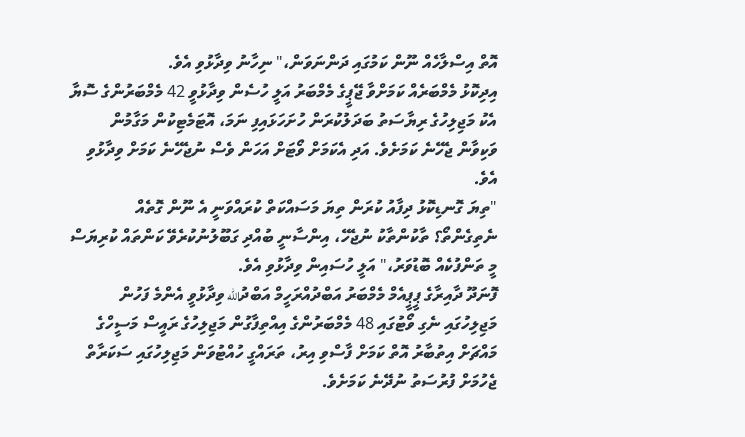އޮތް އިސްލާހެއް ނޫން ކަމުގައި ދަންނަވަން،" ނިހާނު ވިދާޅުވި އެވެ.
އިދިކޮޅު މެމްބަރެއް ކަމަށްވާ ޖޭޕީގެ މެމްބަރު އަލީ ހުސެން ވިދާޅުވީ 42 މެމްބަރުންގެ ސޮޔާ އެކު މަޖިލިހުގެ ރިޔާސަތު ބަދަލުކުރަން ހުށަހަޅައިފި ނަމަ، އޮޓަމެޓިކުން މަގާމުން ވަކިވާން ޖެހޭނެ ކަމަށެވެ. އަދި އެކަމަށް ވޯޓަށް އަހަން ވެސް ނުޖެހޭނެ ކަމަށް ވިދާޅުވި އެވެ.
"ތިޔަ ގޮނޑިކޮޅު ދިފާއު ކުރަން ތިޔަ މަސައްކަތް ކުރައްވަނީ އެ ނޫން ގޮތެއް ނެތިގެންތޯ؟ ތާކުންތާކު ނުޖެހޭ، އިންސާނީ ބުއްދި ގަބޫލުނުކުރެވޭ ކަންތައް ކުރިޔަސް މީ ތަންފުކެއް ބޮޑުވަރު،" އަލީ ހުސައިން ވިދާޅުވި އެވެ.
ފޮނަދޫ ދާއިރާގެ ޕީޕީއެމް މެމްބަރު އަބްދުއްރަހީމް އަބްދުالله ވިދާޅުވީ އެންމެ ފަހުން މަޖިލިހުގައި ނެގި ވޯޓުގައި 48 މެމްބަރުންގެ އިއްތިފާގުން މަޖިލިހުގެ ރައީސް މަސީހްގެ މައްޗަށް އިތުބާރު އޮތް ކަމަށް ފާސްވި އިރު، ތަރައްގީ ހުއްޓުވަން މަޖިލިހުގައި ސަކަރާތް ޖެހުމަށް ފުރުސަތު ނުދޭނެ ކަމަށެވެ.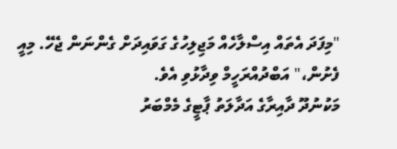"މިފަދަ އެތައް އިސްލާހެއް މަޖިލިހުގެ ގަވައިދަށް ގެންނަން ޖެހޭ. މިއީ ފެށުން،" އަބްދުއްރަހީމް ވިދާޅުވި އެވެ.
މަކުނުދޫ ދާއިރާގެ އަދާލަތު ޕާޓީގެ މެމްބަރު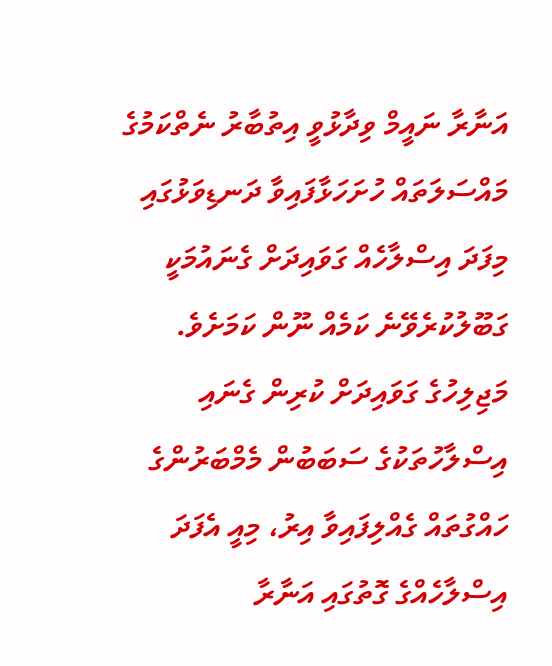އަނާރާ ނައީމް ވިދާޅުވީ އިތުބާރު ނެތްކަމުގެ މައްސަލަތައް ހުށަހަޅާފައިވާ ދަނޑިވަޅުގައި މިފަދަ އިސްލާހެއް ގަވައިދަށް ގެނައުމަކީ ގަބޫލުކުރެވޭނެ ކަމެއް ނޫން ކަމަށެވެ. މަޖިލިހުގެ ގަވައިދަށް ކުރިން ގެނައި އިސްލާހުތަކުގެ ސަބަބުން މެމްބަރުންގެ ހައްގުތައް ގެއްލިފައިވާ އިރު، މިއީ އެފަދަ އިސްލާހެއްގެ ގޮތުގައި އަނާރާ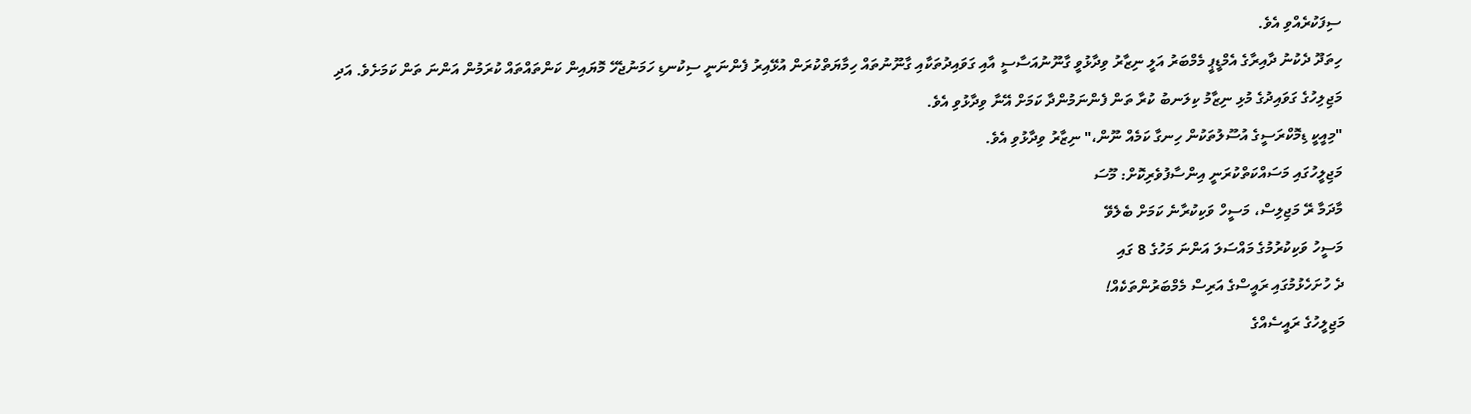ސިފަކުރެއްވި އެވެ.
ހިތަދޫ ދެކުނު ދާއިރާގެ އެމްޑީޕީ މެމްބަރު އަލީ ނިޒާރު ވިދާޅުވީ ގާނޫނުއަސާސީ އާއި ގަވައިދުތަކާއި ގާނޫނުތައް ހިމާޔަތްކުރަން އުޅޭއިރު ފެންނަނީ ސިކުނޑި ހަމަނުޖެހޭ މޮޔައިން ކަންތައްތައް ކުރަމުން އަންނަ ތަން ކަމަށެވެ. އަދި މަޖިލިހުގެ ގަވައިދުގެ މުޅި ނިޒާމު ކިލަނބު ކުރާ ތަން ފެންނަމުންދާ ކަމަށް އޭނާ ވިދާޅުވި އެވެ.
"މިއީކީ ޑިމޮކްރަސީގެ އުސޫލުތަކުން ހިނގާ ކަމެއް ނޫން،" ނިޒާރު ވިދާޅުވި އެވެ.
މަޖިލީހުގައި މަސައްކަތްކުރަނީ އިންސާފުވެރިކޮށް: މޫސަ
މާދަމާ ރޭ މަޖިލިސް، މަސީހް ވަކިކުރާނެ ކަމަށް ބެލެވޭ
މަސީހު ވަކިކުރުމުގެ މައްސަލަ އަންނަ މަހުގެ 8 ގައި
ދެ ހުށަހެޅުމުގައި ރައީސްގެ އަރިސް މެމްބަރުންތަކެއް!
މަޖިލީހުގެ ރައީސެއްގެ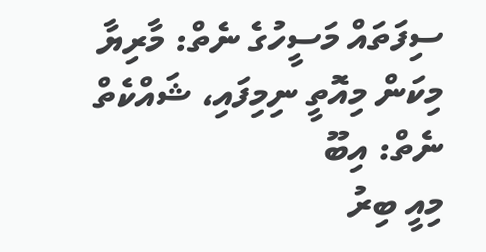ސިފަތައް މަސީހުގެ ނެތް: މާރިޔާ
މިކަން މިއޮތީ ނިމިފައި، ޝައްކެތް ނެތް: އިބޫ
މިއީ ބިރު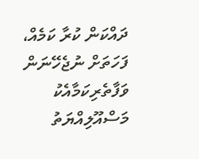ދައްކަން ކުރާ ކަމެއް، ފަހަތަށް ނުޖެހޭނަން
ވަފާތެރިކަމާއެކު މަސްއޫލިއްޔަތު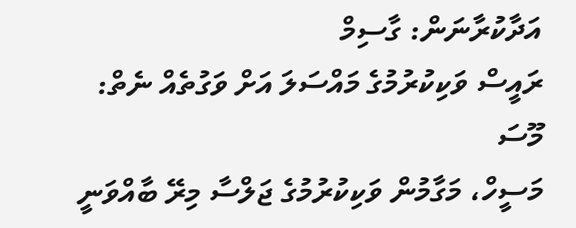އަދާކުރާނަން: ގާސިމް
ރައީސް ވަކިކުރުމުގެ މައްސަލަ އަށް ވަގުތެއް ނެތް: މޫސަ
މަސީހް، މަގާމުން ވަކިކުރުމުގެ ޖަލްސާ މިރޭ ބާއްވަނީ